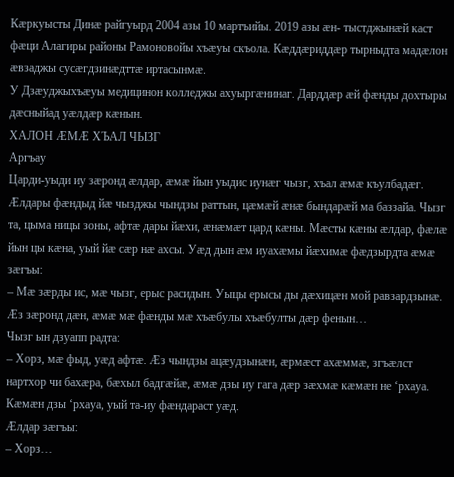Кæркуысты Динæ райгуырд 2004 азы 10 мартъийы. 2019 азы æн- тыстджынæй каст фæци Алагиры районы Рамоновойы хъæуы скъола. Кæддæриддæр тырныдта мадæлон æвзаджы сусæгдзинæдттæ иртасынмæ.
У Дзæуджыхъæуы медицинон колледжы ахуыргæнинаг. Дарддæр æй фæнды дохтыры дæсныйад уæлдæр кæнын.
ХАЛОН ÆМÆ ХЪАЛ ЧЫЗГ
Аргъау
Царди-уыди иу зæронд æлдар, æмæ йын уыдис иунæг чызг, хъал æмæ къулбадæг. Æлдары фæндыд йæ чызджы чындзы раттын, цæмæй æнæ бындарæй ма баззайа. Чызг та, цыма ницы зоны, афтæ дары йæхи, æнæмæт цард кæны. Мæсты кæны æлдар, фæлæ йын цы кæна, уый йæ сæр нæ ахсы. Уæд дын æм иуахæмы йæхимæ фæдзырдта æмæ зæгъы:
– Мæ зæрды ис, мæ чызг, ерыс расидын. Уыцы ерысы ды дæхицæн мой равзардзынæ. Æз зæронд дæн, æмæ мæ фæнды мæ хъæбулы хъæбулты дæр фенын…
Чызг ын дзуапп радта:
– Хорз, мæ фыд, уæд афтæ. Æз чындзы ацæудзынæн, æрмæст ахæммæ, згъæлст нартхор чи бахæра, бæхыл бадгæйæ, æмæ дзы иу гага дæр зæхмæ кæмæн не ‘рхауа. Кæмæн дзы ‘рхауа, уый та-иу фæндараст уæд.
Æлдар зæгъы:
– Хорз…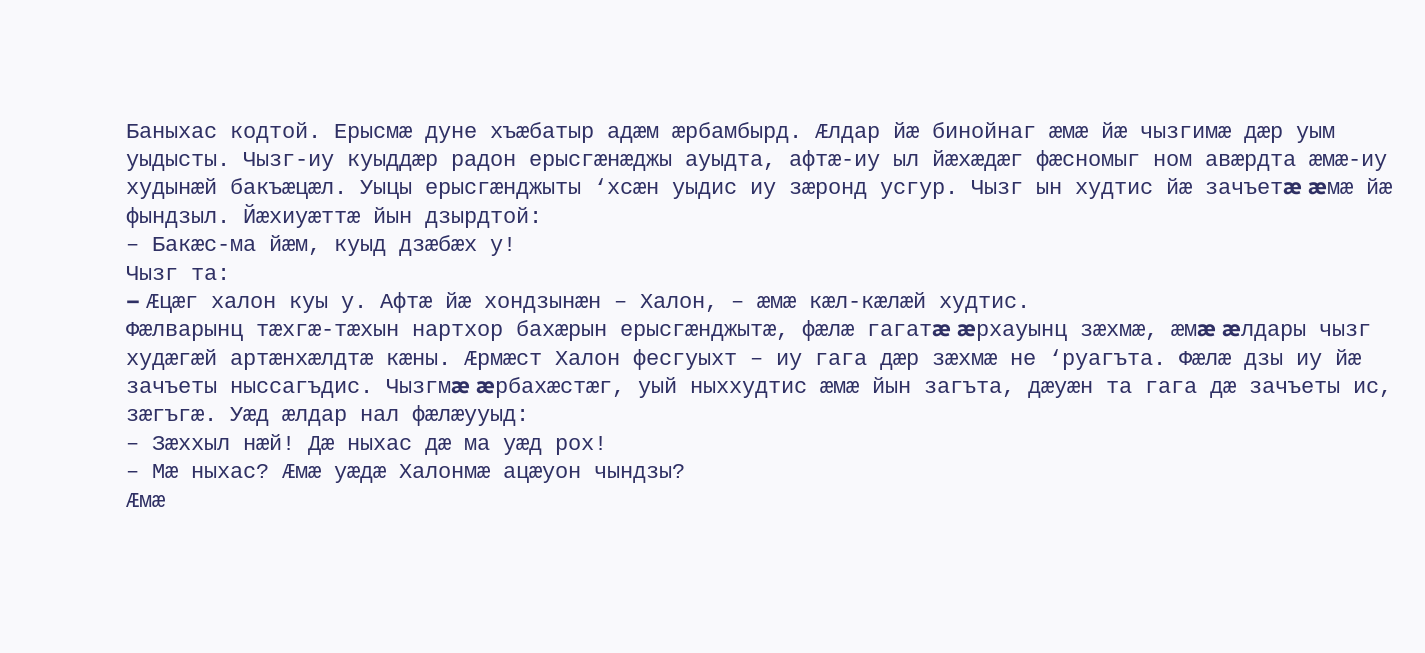Баныхас кодтой. Ерысмæ дуне хъæбатыр адæм æрбамбырд. Æлдар йæ бинойнаг æмæ йæ чызгимæ дæр уым уыдысты. Чызг-иу куыддæр радон ерысгæнæджы ауыдта, афтæ-иу ыл йæхæдæг фæсномыг ном авæрдта æмæ-иу худынæй бакъæцæл. Уыцы ерысгæнджыты ‘хсæн уыдис иу зæронд усгур. Чызг ын худтис йæ зачъетæ æмæ йæ фындзыл. Йæхиуæттæ йын дзырдтой:
– Бакæс-ма йæм, куыд дзæбæх у!
Чызг та:
– Æцæг халон куы у. Афтæ йæ хондзынæн – Халон, – æмæ кæл-кæлæй худтис.
Фæлварынц тæхгæ-тæхын нартхор бахæрын ерысгæнджытæ, фæлæ гагатæ æрхауынц зæхмæ, æмæ æлдары чызг худæгæй артæнхæлдтæ кæны. Æрмæст Халон фесгуыхт – иу гага дæр зæхмæ не ‘руагъта. Фæлæ дзы иу йæ зачъеты ныссагъдис. Чызгмæ æрбахæстæг, уый ныххудтис æмæ йын загъта, дæуæн та гага дæ зачъеты ис, зæгъгæ. Уæд æлдар нал фæлæууыд:
– Зæххыл нæй! Дæ ныхас дæ ма уæд рох!
– Мæ ныхас? Æмæ уæдæ Халонмæ ацæуон чындзы?
Æмæ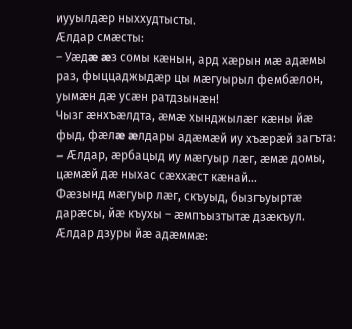иууылдæр ныххудтысты.
Æлдар смæсты:
– Уæдæ æз сомы кæнын, ард хæрын мæ адæмы раз, фыццаджыдæр цы мæгуырыл фембæлон, уымæн дæ усæн ратдзынæн!
Чызг æнхъæлдта, æмæ хынджылæг кæны йæ фыд, фæлæ æлдары адæмæй иу хъæрæй загъта:
– Æлдар, æрбацыд иу мæгуыр лæг, æмæ домы, цæмæй дæ ныхас сæххæст кæнай…
Фæзынд мæгуыр лæг, скъуыд, бызгъуыртæ дарæсы, йæ къухы – æмпъызтытæ дзæкъул.
Æлдар дзуры йæ адæммæ: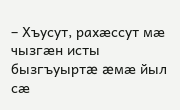– Хъусут, рахæссут мæ чызгæн исты бызгъуыртæ æмæ йыл сæ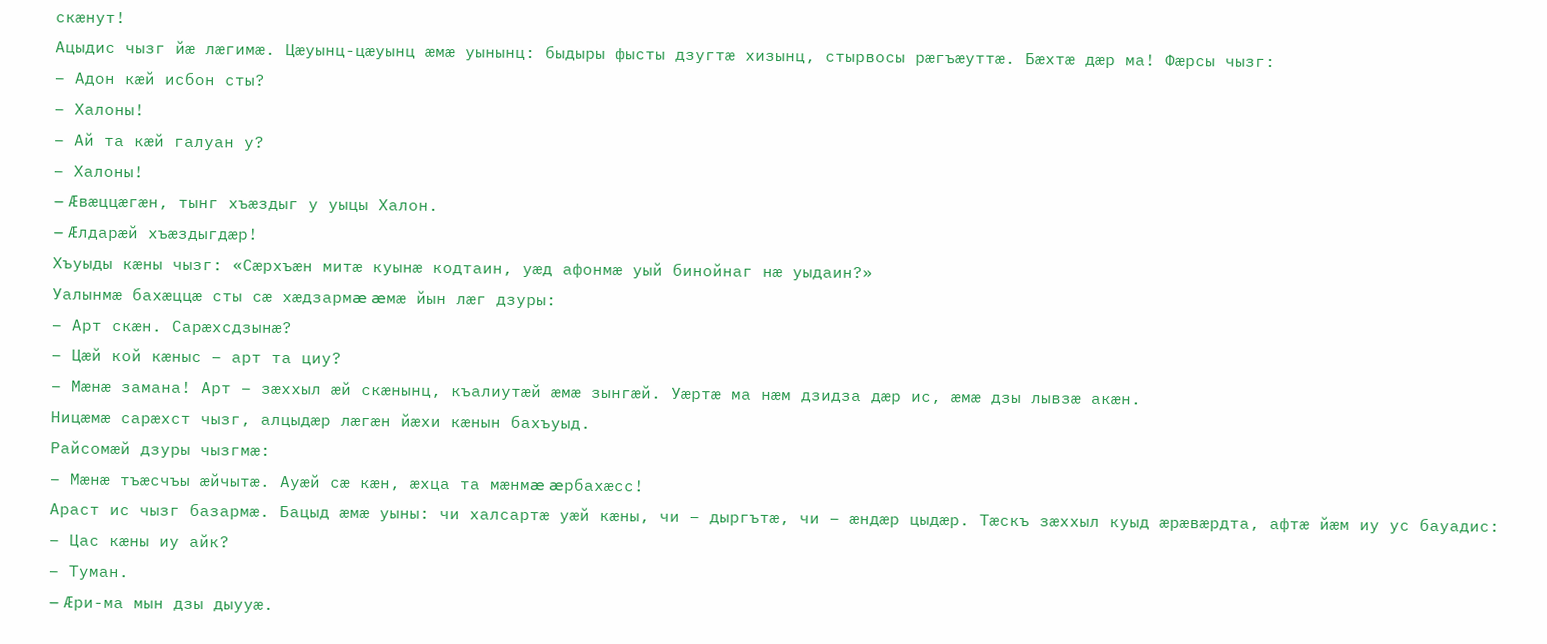скæнут!
Ацыдис чызг йæ лæгимæ. Цæуынц-цæуынц æмæ уынынц: быдыры фысты дзугтæ хизынц, стырвосы рæгъæуттæ. Бæхтæ дæр ма! Фæрсы чызг:
– Адон кæй исбон сты?
– Халоны!
– Ай та кæй галуан у?
– Халоны!
– Æвæццæгæн, тынг хъæздыг у уыцы Халон.
– Æлдарæй хъæздыгдæр!
Хъуыды кæны чызг: «Сæрхъæн митæ куынæ кодтаин, уæд афонмæ уый бинойнаг нæ уыдаин?»
Уалынмæ бахæццæ сты сæ хæдзармæ æмæ йын лæг дзуры:
– Арт скæн. Сарæхсдзынæ?
– Цæй кой кæныс – арт та циу?
– Мæнæ замана! Арт – зæххыл æй скæнынц, къалиутæй æмæ зынгæй. Уæртæ ма нæм дзидза дæр ис, æмæ дзы лывзæ акæн.
Ницæмæ сарæхст чызг, алцыдæр лæгæн йæхи кæнын бахъуыд.
Райсомæй дзуры чызгмæ:
– Мæнæ тъæсчъы æйчытæ. Ауæй сæ кæн, æхца та мæнмæ æрбахæсс!
Араст ис чызг базармæ. Бацыд æмæ уыны: чи халсартæ уæй кæны, чи – дыргътæ, чи – æндæр цыдæр. Тæскъ зæххыл куыд æрæвæрдта, афтæ йæм иу ус бауадис:
– Цас кæны иу айк?
– Туман.
– Æри-ма мын дзы дыууæ.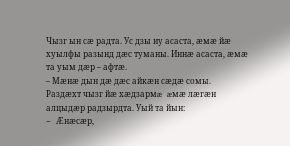Чызг ын сæ радта. Ус дзы иу асаста, æмæ йæ хуылфы разынд дæс туманы. Иннæ асаста, æмæ та уым дæр – афтæ.
– Мæнæ дын дæ дæс айкæн сæдæ сомы.
Раздæхт чызг йæ хæдзармæ æмæ лæгæн алцыдæр радзырдта. Уый та йын:
– Æнæсæр,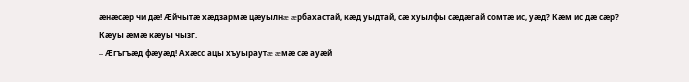æнæсæр чи дæ! Æйчытæ хæдзармæ цæуылнæ æрбахастай, кæд уыдтай, сæ хуылфы сæдæгай сомтæ ис, уæд? Кæм ис дæ сæр?
Кæуы æмæ кæуы чызг.
– Æгъгъæд фæуæд! Ахæсс ацы хъуыраутæ æмæ сæ ауæй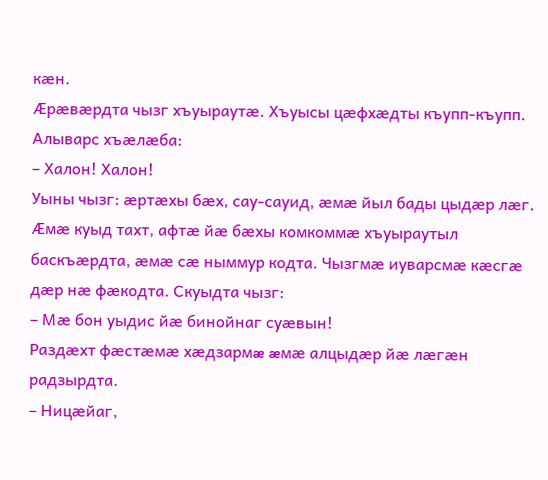кæн.
Æрæвæрдта чызг хъуыраутæ. Хъуысы цæфхæдты къупп-къупп. Алыварс хъæлæба:
– Халон! Халон!
Уыны чызг: æртæхы бæх, сау-сауид, æмæ йыл бады цыдæр лæг. Æмæ куыд тахт, афтæ йæ бæхы комкоммæ хъуыраутыл баскъæрдта, æмæ сæ ныммур кодта. Чызгмæ иуварсмæ кæсгæ дæр нæ фæкодта. Скуыдта чызг:
– Мæ бон уыдис йæ бинойнаг суæвын!
Раздæхт фæстæмæ хæдзармæ æмæ алцыдæр йæ лæгæн радзырдта.
– Ницæйаг,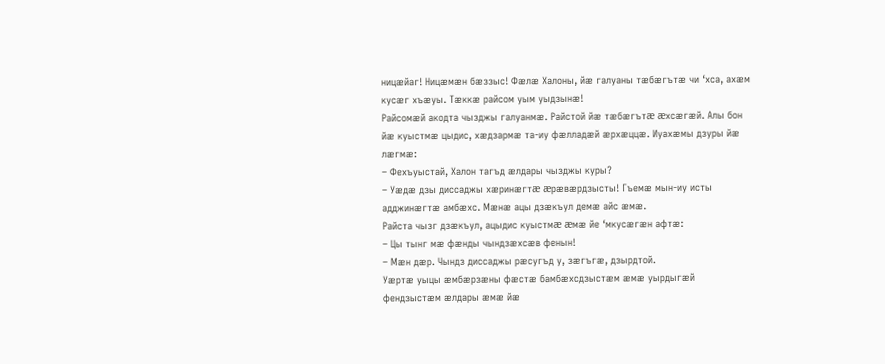ницæйаг! Ницæмæн бæззыс! Фæлæ Халоны, йæ галуаны тæбæгътæ чи ‘хса, ахæм кусæг хъæуы. Тæккæ райсом уым уыдзынæ!
Райсомæй акодта чызджы галуанмæ. Райстой йæ тæбæгътæ æхсæгæй. Алы бон йæ куыстмæ цыдис, хæдзармæ та-иу фæлладæй æрхæццæ. Иуахæмы дзуры йæ лæгмæ:
– Фехъуыстай, Халон тагъд æлдары чызджы куры?
– Уæдæ дзы диссаджы хæринæгтæ æрæвæрдзысты! Гъемæ мын-иу исты адджинæгтæ амбæхс. Мæнæ ацы дзæкъул демæ айс æмæ.
Райста чызг дзæкъул, ацыдис куыстмæ æмæ йе ‘мкусæгæн афтæ:
– Цы тынг мæ фæнды чындзæхсæв фенын!
– Мæн дæр. Чындз диссаджы рæсугъд у, зæгъгæ, дзырдтой.
Уæртæ уыцы æмбæрзæны фæстæ бамбæхсдзыстæм æмæ уырдыгæй фендзыстæм æлдары æмæ йæ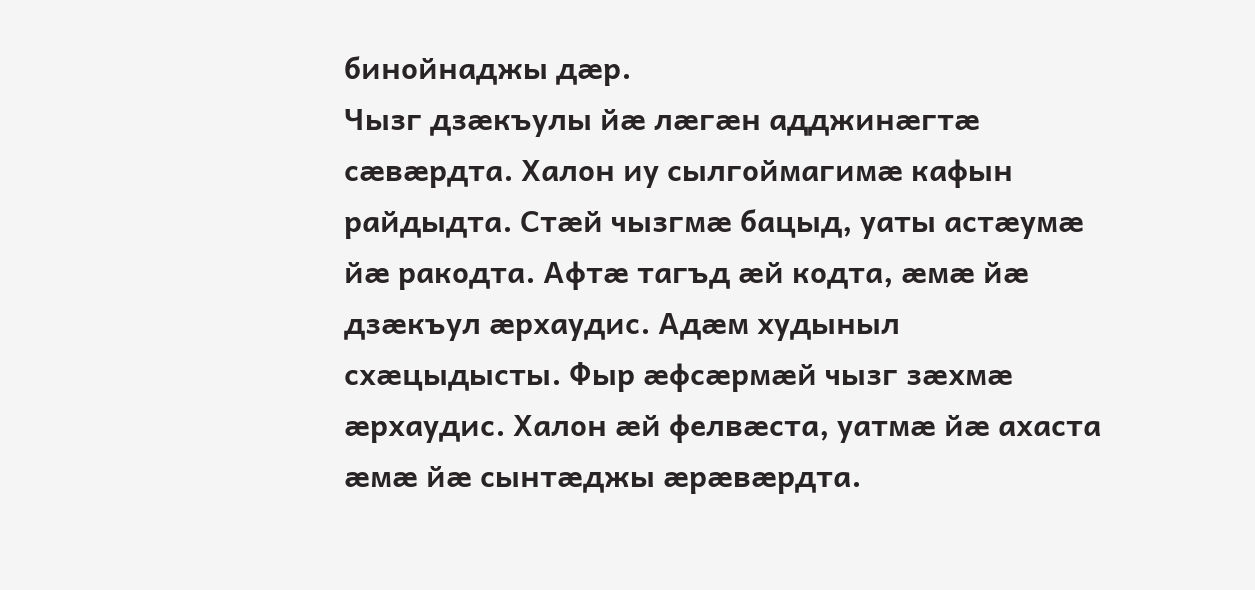бинойнаджы дæр.
Чызг дзæкъулы йæ лæгæн адджинæгтæ сæвæрдта. Халон иу сылгоймагимæ кафын райдыдта. Стæй чызгмæ бацыд, уаты астæумæ йæ ракодта. Афтæ тагъд æй кодта, æмæ йæ дзæкъул æрхаудис. Адæм худыныл схæцыдысты. Фыр æфсæрмæй чызг зæхмæ æрхаудис. Халон æй фелвæста, уатмæ йæ ахаста æмæ йæ сынтæджы æрæвæрдта.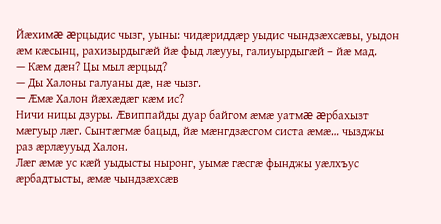Йæхимæ æрцыдис чызг, уыны: чидæриддæр уыдис чындзæхсæвы, уыдон æм кæсынц, рахизырдыгæй йæ фыд лæууы, галиуырдыгæй – йæ мад.
— Кæм дæн? Цы мыл æрцыд?
— Ды Халоны галуаны дæ, нæ чызг.
— Æмæ Халон йæхæдæг кæм ис?
Ничи ницы дзуры. Æвиппайды дуар байгом æмæ уатмæ æрбахызт мæгуыр лæг. Сынтæгмæ бацыд, йæ мæнгдзæсгом систа æмæ… чызджы раз æрлæууыд Халон.
Лæг æмæ ус кæй уыдысты ныронг, уымæ гæсгæ фынджы уæлхъус æрбадтысты, æмæ чындзæхсæв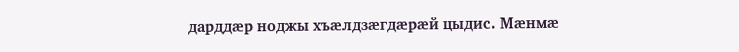дарддæр ноджы хъæлдзæгдæрæй цыдис. Мæнмæ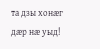та дзы хонæг дæр нæ уыд!